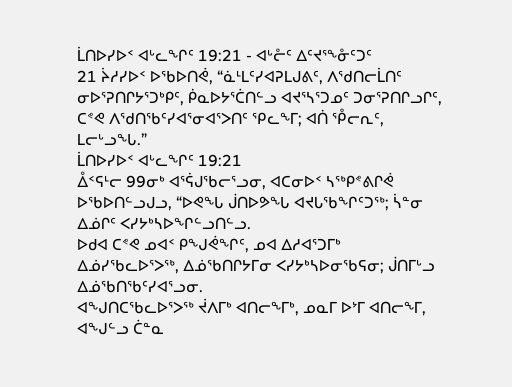ᒫᑎᐅᓯᐅᑉ ᐊᒡᓚᖏᑦ 19:21 - ᐊᒡᓔᑦ ᐃᑦᔪᕐᖕᓁᑦᑐᑦ
21 ᔩᓱᓯᐅᑉ ᐅᖃᐅᑎᕚ, “ᓈᒻᒪᑦᓯᐊᕈᒪᒍᕕᑦ, ᐱᖁᑎᓕᒫᑎᑦ ᓂᐅᕐᕈᑎᒋᔭᕐᑐᒃᑭᑦ, ᑮᓇᐅᔭᕐᑖᑎᓪᓗ ᐊᔪᕐᓴᕐᑐᓄᑦ ᑐᓂᕐᕈᑎᒋᓗᒋᑦ, ᑕᕝᕙ ᐱᖁᑎᖃᑦᓯᐊᕐᓂᐊᕐᐳᑎᑦ ᕿᓚᖕᒥ; ᐊᑏ ᕾᓕᕆᑦ, ᒪᓕᒡᓗᖓ.”
ᒫᑎᐅᓯᐅᑉ ᐊᒡᓚᖏᑦ 19:21
ᐂᑉᕋᒻᓕ 99ᓂᒃ ᐊᕐᕌᒍᖃᓕᕐᓗᓂ, ᐊᑕᓂᐅᑉ ᓴᖅᑭᕝᕕᒋᕚ ᐅᖃᐅᑎᓪᓗᒍᓗ, “ᐅᕙᖓ ᒎᑎᐅᕗᖓ ᐊᔪᒐᖃᖏᑦᑐᖅ; ᓵᓐᓂ ᐃᓅᒋᑦ ᐸᓯᔭᒃᓴᐅᖏᓪᓗᑎᓪᓗ.
ᐅᑯᐊ ᑕᕝᕙ ᓄᐊᑉ ᑭᖑᕚᖏᑦ, ᓄᐊ ᐃᓱᐊᕐᑐᒥᒃ ᐃᓅᓯᖃᓚᐅᕐᐳᖅ, ᐃᓅᖃᑎᒋᔭᒥᓂ ᐸᓯᔭᒃᓴᐅᓂᖃᕋᓂ; ᒎᑎᒥᒡᓗ ᐃᓅᖃᑎᖃᑦᓯᐊᕐᓗᓂ.
ᐊᖑᑎᑕᖃᓚᐅᕐᐳᖅ ᔫᐱᒥᒃ ᐊᑎᓕᖕᒥᒃ, ᓄᓇᒥ ᐅᔾᒥ ᐊᑎᓕᖕᒥ, ᐊᖑᓪᓗ ᑖᓐᓇ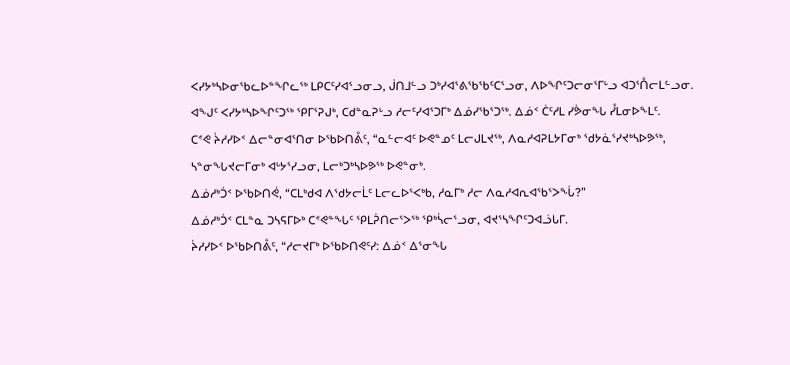ᐸᓯᔭᒃᓴᐅᓂᖃᓚᐅᓐᖏᓚᖅ ᒪᑭᑕᑦᓯᐊᕐᓗᓂᓗ, ᒎᑎᒧᓪᓗ ᑐᒃᓯᐊᕐᕕᖃᖃᑦᑕᕐᓗᓂ, ᐱᐅᖏᑦᑐᓕᓂᕐᒥᒡᓗ ᐊᑐᕐᑍᓕᒪᓪᓗᓂ.
ᐊᖑᑦ ᐸᓯᔭᒃᓴᐅᖏᑦᑐᖅ ᕿᒥᕐᕈᒍᒃ, ᑕᑯᓐᓇᕈᒡᓗ ᓱᓕᑦᓯᐊᕐᑐᒥᒃ ᐃᓅᓯᖃᕐᑐᖅ. ᐃᓅᑉ ᑖᑦᓱᒪ ᓯᕘᓂᖓ ᓮᒪᓂᐅᖕᒪᑦ.
ᑕᕝᕙ ᔩᓱᓯᐅᑉ ᐃᓕᓐᓂᐊᕐᑎᓂ ᐅᖃᐅᑎᕔᑦ, “ᓇᓪᓕᐊᑦ ᐅᕙᓐᓄᑦ ᒪᓕᒍᒪᔪᖅ, ᐱᓇᓱᐊᕈᒪᔭᒥᓂᒃ ᖁᔭᓈᕐᓯᔪᒃᓴᐅᕗᖅ, ᓴᓐᓂᖓᔪᓕᒥᓂᒃ ᐊᒡᔭᕐᓯᓗᓂ, ᒪᓕᒃᑐᒃᓴᐅᕗᖅ ᐅᕙᓐᓂᒃ.
ᐃᓅᓱᒃᑑᑉ ᐅᖃᐅᑎᕚ, “ᑕᒪᒃᑯᐊ ᐱᖁᔭᓕᒫᑦ ᒪᓕᓚᐅᕐᐸᒃᑲ, ᓱᓇᒥᒃ ᓱᓕ ᐱᓇᓱᐊᕆᐊᖃᕐᐳᖔ?”
ᐃᓅᓱᒃᑑᑉ ᑕᒪᓐᓇ ᑐᓴᕋᒥᐅᒃ ᑕᕝᕙᓐᖓᑦ ᕿᒪᕉᑎᓕᕐᐳᖅ ᕿᒃᓵᓕᕐᓗᓂ, ᐊᔪᕐᓴᖏᑦᑐᐊᓘᒐᒥ.
ᔩᓱᓯᐅᑉ ᐅᖃᐅᑎᕔᑦ, “ᓱᓕᔪᒥᒃ ᐅᖃᐅᑎᕙᑦᓯ: ᐃᓅᑉ ᐃᕐᓂᖓ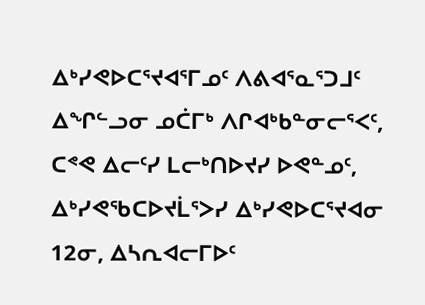ᐃᒃᓯᕙᐅᑕᕐᔪᐊᕐᒥᓄᑦ ᐱᕕᐊᕐᓇᕐᑐᒧᑦ ᐃᖏᓪᓗᓂ ᓄᑖᒥᒃ ᐱᒋᐊᒃᑲᓐᓂᓕᕐᐸᑦ, ᑕᕝᕙ ᐃᓕᑦᓯ ᒪᓕᒃᑎᐅᔪᓯ ᐅᕙᓐᓄᑦ, ᐃᒃᓯᕙᖃᑕᐅᔪᒫᕐᐳᓯ ᐃᒃᓯᕙᐅᑕᕐᔪᐊᓂ 12ᓂ, ᐃᓴᕆᐊᓕᒥᐅᑦ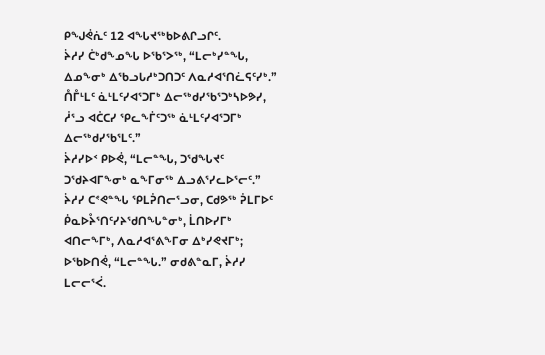ᑭᖑᕚᕇᑦ 12 ᐊᖓᔪᖅᑲᐅᕕᒋᓗᒋᑦ.
ᔩᓱᓯ ᑖᒃᑯᖕᓄᖓ ᐅᖃᕐᐳᖅ, “ᒪᓕᒃᓯᓐᖓ, ᐃᓄᖕᓂᒃ ᐃᖃᓗᒐᓱᒃᑐᑎᑐᑦ ᐱᓇᓱᐊᕐᑎᓛᕋᑦᓯᒃ.”
ᑍᒤᒻᒪᑦ ᓈᒻᒪᑦᓯᐊᕐᑐᒥᒃ ᐃᓕᖅᑯᓯᖃᕐᑐᒃᓴᐅᕗᓯ, ᓲᕐᓗ ᐊᑖᑕᓯ ᕿᓚᖕᒦᑦᑐᖅ ᓈᒻᒪᑦᓯᐊᕐᑐᒥᒃ ᐃᓕᖅᑯᓯᖃᕐᒪᑦ.”
ᔩᓱᓯᐅᑉ ᑭᐅᕚ, “ᒪᓕᓐᖓ, ᑐᖁᖓᔪᑦ ᑐᖁᔨᐊᒥᖕᓂᒃ ᓇᖕᒥᓂᖅ ᐃᓗᕕᕐᓯᓚᐅᕐᓕᑦ.”
ᔩᓱᓯ ᑕᕝᕙᓐᖓ ᕿᒪᕉᑎᓕᕐᓗᓂ, ᑕᑯᕗᖅ ᕉᒪᒥᐅᑦ ᑮᓇᐅᔧᕐᑎᑦᓯᔨᖁᑎᖓᓐᓂᒃ, ᒫᑎᐅᓯᒥᒃ ᐊᑎᓕᖕᒥᒃ, ᐱᓇᓱᐊᕐᕕᖕᒥᓂ ᐃᒃᓯᕙᔪᒥᒃ; ᐅᖃᐅᑎᕚ, “ᒪᓕᓐᖓ.” ᓂᑯᕕᓐᓇᒥ, ᔩᓱᓯ ᒪᓕᓕᕐᐹ.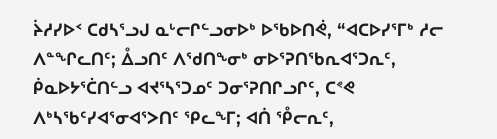ᔩᓱᓯᐅᑉ ᑕᑯᓴᕐᓗᒍ ᓇᒡᓕᒋᓪᓗᓂᐅᒃ ᐅᖃᐅᑎᕚ, “ᐊᑕᐅᓯᕐᒥᒃ ᓱᓕ ᐱᓐᖏᓚᑎᑦ; ᐂᓗᑎᑦ ᐱᖁᑎᖕᓂᒃ ᓂᐅᕐᕈᑎᖃᕆᐊᕐᑐᕆᑦ, ᑮᓇᐅᔭᕐᑖᑎᓪᓗ ᐊᔪᕐᓴᕐᑐᓄᑦ ᑐᓂᕐᕈᑎᒋᓗᒋᑦ, ᑕᕝᕙ ᐱᒃᓴᖃᑦᓯᐊᕐᓂᐊᕐᐳᑎᑦ ᕿᓚᖕᒥ; ᐊᑏ ᕾᓕᕆᑦ,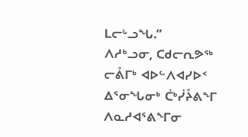ᒪᓕᒡᓗᖓ.”
ᐱᓱᒃᓗᓂ, ᑕᑯᓕᕆᕗᖅ ᓕᕔᒥᒃ ᐊᐅᓪᐱᐊᓯᐅᑉ ᐃᕐᓂᖓᓂᒃ ᑖᒃᓰᔧᕕᖕᒥ ᐱᓇᓱᐊᕐᕕᖕᒥᓂ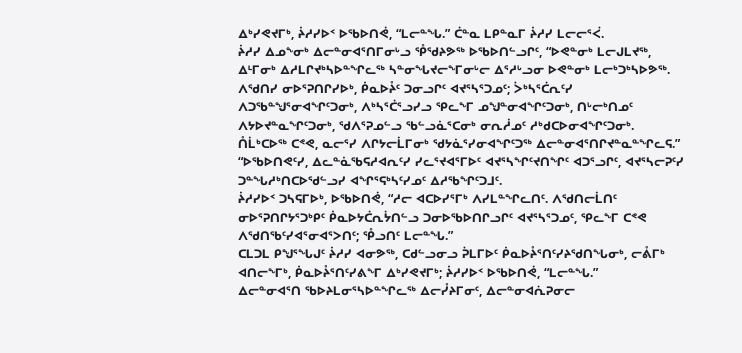ᐃᒃᓯᕙᔪᒥᒃ, ᔩᓱᓯᐅᑉ ᐅᖃᐅᑎᕚ, “ᒪᓕᓐᖓ.” ᑖᓐᓇ ᒪᑭᓐᓇᒥ ᔩᓱᓯ ᒪᓕᓕᕐᐹ.
ᔩᓱᓯ ᐃᓄᖕᓂᒃ ᐃᓕᓐᓂᐊᕐᑎᒥᓂᒡᓗ ᕾᖁᔨᕗᖅ ᐅᖃᐅᑎᓪᓗᒋᑦ, “ᐅᕙᓐᓂᒃ ᒪᓕᒍᒪᔪᖅ, ᐃᒻᒥᓂᒃ ᐃᓱᒪᒋᔪᒃᓴᐅᓐᖏᓚᖅ ᓴᓐᓂᖓᔪᓕᖕᒥᓂᒡᓕ ᐃᕐᓱᒡᓗᓂ ᐅᕙᓐᓂᒃ ᒪᓕᒃᑐᒃᓴᐅᕗᖅ.
ᐱᖁᑎᓯ ᓂᐅᕐᕈᑎᒋᓯᐅᒃ, ᑮᓇᐅᔧᑦ ᑐᓂᓗᒋᑦ ᐊᔪᕐᓴᕐᑐᓄᑦ; ᐴᒃᓴᕐᑖᕆᑦᓯ ᐱᑐᖃᓐᖑᕐᓂᐊᖏᑦᑐᓂᒃ, ᐱᒃᓴᕐᑖᕐᓗᓯᓗ ᕿᓚᖕᒥ ᓄᖑᓐᓂᐊᖏᑦᑐᓂᒃ, ᑎᒡᓕᒃᑎᓄᑦ ᐱᔭᐅᔪᓐᓇᖏᑦᑐᓂᒃ, ᖁᐱᕐᕈᓄᓪᓗ ᖃᓪᓗᓈᕐᑕᓂᒃ ᓂᕆᓲᓄᑦ ᓱᒃᑯᑕᐅᓂᐊᖏᑦᑐᓂᒃ.
ᑍᒫᒃᑕᐅᖅ ᑕᕝᕙ, ᓇᓕᕐᓯ ᐱᒋᔭᓕᒫᒥᓂᒃ ᖁᔭᓈᕐᓯᓂᐊᖏᑦᑐᖅ ᐃᓕᓐᓂᐊᕐᑎᒋᔪᓐᓇᓐᖏᓚᕋ.”
“ᐅᖃᐅᑎᕙᑦᓯ, ᐃᓚᓐᓈᖃᕋᓱᐊᕆᑦᓯ ᓯᓚᕐᔪᐊᕐᒥᐅᑦ ᐊᔪᕐᓴᖏᑦᔪᑎᖏᑦ ᐊᑐᕐᓗᒋᑦ, ᐊᔪᕐᓴᓕᕈᑦᓯ ᑐᓐᖓᓱᒃᑎᑕᐅᖁᓪᓗᓯ ᐊᖏᕐᕋᒃᓴᑦᓯᓄᑦ ᐃᓱᖃᖏᑦᑐᒧᑦ.
ᔩᓱᓯᐅᑉ ᑐᓴᕋᒥᐅᒃ, ᐅᖃᐅᑎᕚ, “ᓱᓕ ᐊᑕᐅᓯᕐᒥᒃ ᐱᓯᒪᓐᖏᓚᑎᑦ. ᐱᖁᑎᓕᒫᑎᑦ ᓂᐅᕐᕈᑎᒋᔭᕐᑐᒃᑭᑦ ᑮᓇᐅᔭᑖᕆᔮᑎᓪᓗ ᑐᓂᐅᖃᐅᑎᒋᓗᒋᑦ ᐊᔪᕐᓴᕐᑐᓄᑦ, ᕿᓚᖕᒥ ᑕᕝᕙ ᐱᖁᑎᖃᑦᓯᐊᕐᓂᐊᕐᐳᑎᑦ; ᕾᓗᑎᑦ ᒪᓕᓐᖓ.”
ᑕᒪᑐᒪ ᑭᖑᕐᖓᒍᑦ ᔩᓱᓯ ᐊᓂᕗᖅ, ᑕᑯᓪᓗᓂᓗ ᕉᒪᒥᐅᑦ ᑮᓇᐅᔧᕐᑎᑦᓯᔨᖁᑎᖓᓂᒃ, ᓕᕔᒥᒃ ᐊᑎᓕᖕᒥᒃ, ᑮᓇᐅᔧᕐᑎᑦᓯᕕᖕᒥ ᐃᒃᓯᕙᔪᒥᒃ; ᔩᓱᓯᐅᑉ ᐅᖃᐅᑎᕚ, “ᒪᓕᓐᖓ.”
ᐃᓕᓐᓂᐊᕐᑎ ᖃᐅᔨᒪᓂᕐᓴᐅᓐᖏᓚᖅ ᐃᓕᓮᔨᒥᓂᑦ, ᐃᓕᓐᓂᐊᕇᕈᓂᓕ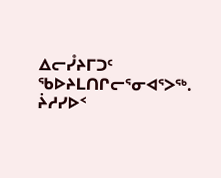ᐃᓕᓮᔨᒥᑐᑦ ᖃᐅᔨᒪᑎᒋᓕᕐᓂᐊᕐᐳᖅ.
ᔩᓱᓯᐅᑉ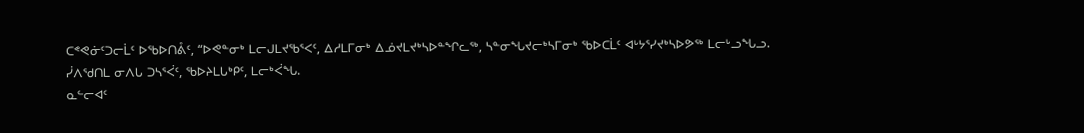ᑕᕝᕙᓃᑦᑐᓕᒫᑦ ᐅᖃᐅᑎᕔᑦ, “ᐅᕙᓐᓂᒃ ᒪᓕᒍᒪᔪᖃᕐᐸᑦ, ᐃᓱᒪᒥᓂᒃ ᐃᓅᔪᒪᔪᒃᓴᐅᓐᖏᓚᖅ, ᓴᓐᓂᖓᔪᓕᒃᓴᒥᓂᒃ ᖃᐅᑕᒫᑦ ᐊᒡᔭᕐᓯᔪᒃᓴᐅᕗᖅ ᒪᓕᒡᓗᖓᓗ.
ᓰᐱᖁᑎᒪ ᓂᐱᒐ ᑐᓴᕐᐹᑦ, ᖃᐅᔨᒪᒐᒃᑭᑦ, ᒪᓕᒃᐹᖓ.
ᓇᓪᓕᐊᑦ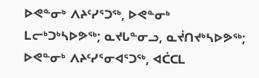ᐅᕙᓐᓂᒃ ᐱᔨᑦᓯᕐᑐᖅ, ᐅᕙᓐᓂᒃ ᒪᓕᒃᑐᒃᓴᐅᕗᖅ; ᓇᔪᒐᓐᓂᓗ, ᓇᔫᑎᔪᒃᓴᐅᕗᖅ; ᐅᕙᓐᓂᒃ ᐱᔨᑦᓯᕐᓂᐊᕐᑐᖅ, ᐊᑖᑕᒪ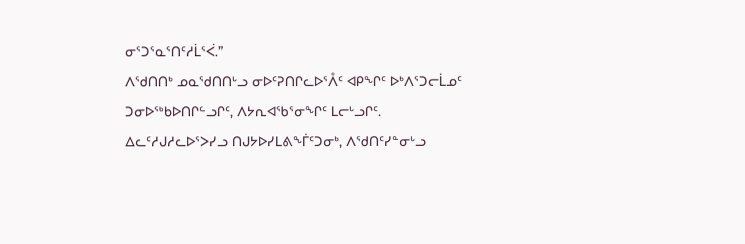ᓂᕐᑐᕐᓇᕐᑎᑦᓱᒫᕐᐹ.”
ᐱᖁᑎᑎᒃ ᓄᓇᖁᑎᑎᒡᓗ ᓂᐅᑦᕈᑎᒋᓚᐅᕐᐰᑦ ᐊᑭᖏᑦ ᐅᒃᐱᕐᑐᓕᒫᓄᑦ ᑐᓂᐅᖅᑲᐅᑎᒋᓪᓗᒋᑦ, ᐱᔭᕆᐊᖃᕐᓂᖏᑦ ᒪᓕᒡᓗᒋᑦ.
ᐃᓚᑦᓱᒍᓱᓚᐅᕐᐳᓯᓗ ᑎᒍᔭᐅᓯᒪᕕᖕᒦᑦᑐᓂᒃ, ᐱᖁᑎᑦᓯᓐᓂᒡᓗ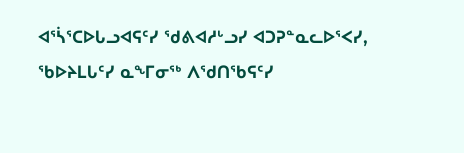ᐊᕐᓵᕐᑕᐅᒐᓗᐊᕋᑦᓯ ᖁᕕᐊᓱᒡᓗᓯ ᐊᑐᕈᓐᓇᓚᐅᕐᐸᓯ, ᖃᐅᔨᒪᒐᑦᓯ ᓇᖕᒥᓂᖅ ᐱᖁᑎᖃᕋᑦᓯ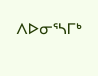ᐱᐅᓂᕐᓴᒥᒃ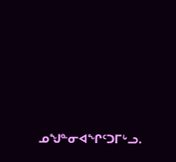ᓄᖑᓐᓂᐊᖏᑦᑐᒥᒡᓗ.